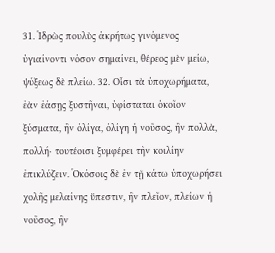31. Ἱδρὼς πουλὺς ἀκρήτως γινόμενος ὑγιαίνοντι νόσον σημαίνει, θέρεος μὲν μείω, ψύξεως δὲ πλείω. 32. Οἷσι τὰ ὑποχωρήματα, ἐὰν ἐάσῃς ξυστῆναι, ὑφίσταται ὁκοῖον ξύσματα, ἢν ὀλίγα, ὀλίγη ἡ νοῦσος, ἢν πολλὰ, πολλή· τουτέοισι ξυμφέρει τὴν κοιλίην ἐπικλύζειν. Ὁκόσοις δὲ ἐν τῇ κάτω ὑποχωρήσει χολῆς μελαίνης ὕπεστιν, ἢν πλεῖον, πλείων ἡ νοῦσος, ἢν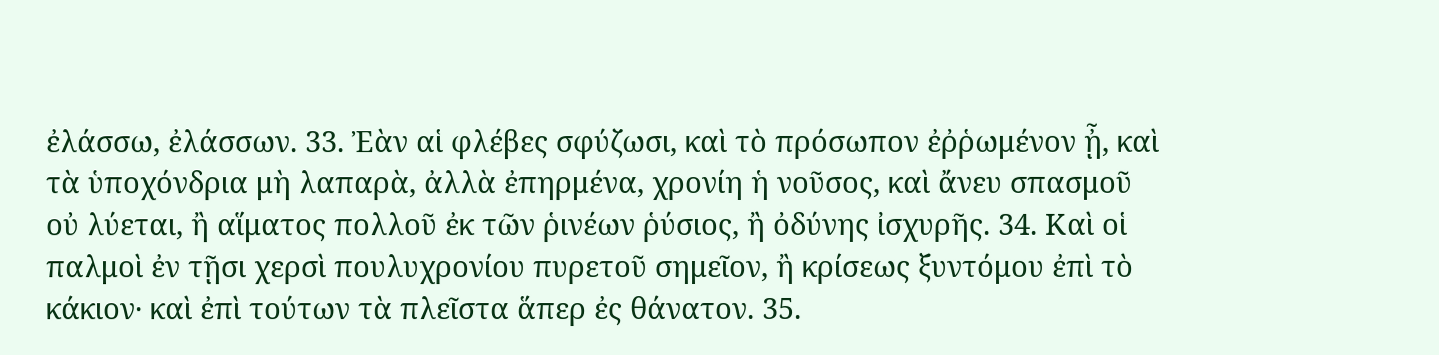ἐλάσσω, ἐλάσσων. 33. Ἐὰν αἱ φλέβες σφύζωσι, καὶ τὸ πρόσωπον ἐῤῥωμένον ᾖ, καὶ τὰ ὑποχόνδρια μὴ λαπαρὰ, ἀλλὰ ἐπηρμένα, χρονίη ἡ νοῦσος, καὶ ἄνευ σπασμοῦ οὐ λύεται, ἢ αἵματος πολλοῦ ἐκ τῶν ῥινέων ῥύσιος, ἢ ὀδύνης ἰσχυρῆς. 34. Καὶ οἱ παλμοὶ ἐν τῇσι χερσὶ πουλυχρονίου πυρετοῦ σημεῖον, ἢ κρίσεως ξυντόμου ἐπὶ τὸ κάκιον· καὶ ἐπὶ τούτων τὰ πλεῖστα ἅπερ ἐς θάνατον. 35.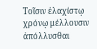Τοῖσιν ἐλαχίστῳ χρόνῳ μέλλουσιν ἀπόλλυσθαι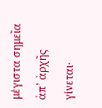μέγιστα σημεῖα ἀπ’ ἀρχῆς γίνεται·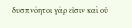δυσπνόητοι γάρ εἰσιν καὶ οὐ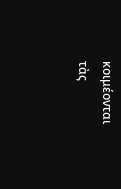κοιμέονται τὰς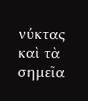νύκτας καὶ τὰ σημεῖα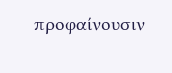προφαίνουσιν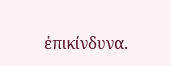ἐπικίνδυνα.